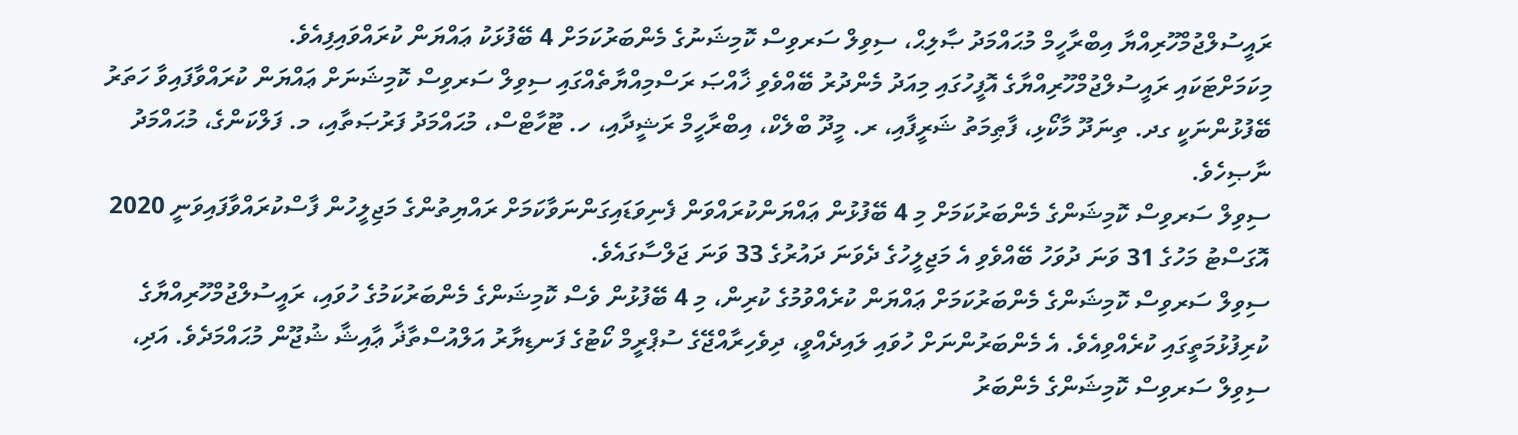ރައީސުލްޖުމްހޫރިއްޔާ އިބްރާހީމް މުޙައްމަދު ޞާލިޙް، ސިވިލް ސަރވިސް ކޮމިޝަނުގެ މެންބަރުކަމަށް 4 ބޭފުޅަކު ޢައްޔަން ކުރައްވައިފިއެވެ.
މިކަމަށްޓަކައި ރައީސުލްޖުމްހޫރިއްޔާގެ އޮފީހުގައި މިއަދު މެންދުރު ބޭއްވެވި ޚާއްޞަ ރަސްމިއްޔާތެއްގައި ސިވިލް ސަރވިސް ކޮމިޝަނަށް ޢައްޔަން ކުރައްވާފައިވާ ހަތަރު ބޭފުޅުންނަކީ ގދ. ތިނަދޫ މާކޯޅި، ފާޠިމަތު ޝަރީފާއި، ރ. މީދޫ ބްލެކް، އިބްރާހީމް ރަޝީދާއި، ހ. ޓޫހާޓްސް، މުޙައްމަދު ފަރުޞަތާއި، މ. ފަލްކަންގެ، މުޙައްމަދު ނާޞިހެވެ.
ސިވިލް ސަރވިސް ކޮމިޝަންގެ މެންބަރުކަމަށް މި 4 ބޭފުޅުން ޢައްޔަންކުރައްވަން ފެނިވަޑައިގަންނަވާކަމަށް ރައްޔިތުންގެ މަޖިލީހުން ފާސްކުރައްވާފައިވަނީ 2020 އޮގަސްޓު މަހުގެ 31 ވަނަ ދުވަހު ބޭއްވެވި އެ މަޖިލީހުގެ ދެވަނަ ދައުރުގެ 33 ވަނަ ޖަލްސާގައެވެ.
ސިވިލް ސަރވިސް ކޮމިޝަންގެ މެންބަރުކަމަށް ޢައްޔަން ކުރެއްވުމުގެ ކުރިން، މި 4 ބޭފުޅުން ވެސް ކޮމިޝަންގެ މެންބަރުކަމުގެ ހުވައި، ރައީސުލްޖުމްހޫރިއްޔާގެ ކުރިފުޅުމަތީގައި ކުރެއްވިއެވެ. އެ މެންބަރުންނަށް ހުވައި ލައިދެއްވީ، ދިވެހިރާއްޖޭގެ ސުޕްރީމް ކޯޓުގެ ފަނޑިޔާރު އަލްއުސްތާޛާ ޢާއިޝާ ޝުޖޫން މުޙައްމަދެވެ. އަދި، ސިވިލް ސަރވިސް ކޮމިޝަންގެ މެންބަރު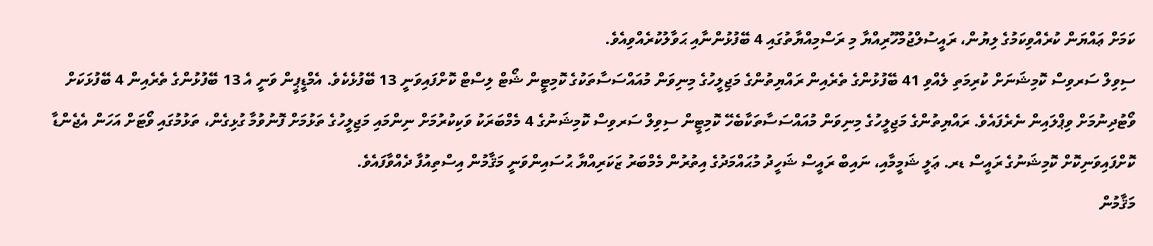ކަމަށް ޢައްޔަން ކުރެއްވިކަމުގެ ލިޔުން، ރައީސުލްޖުމްހޫރިއްޔާ މި ރަސްމިއްޔާތުގައި 4 ބޭފުޅުންނާއި ޙަވާލުކުރެއްވިއެވެ.
ސިވިލް ސަރވިސް ކޮމިޝަނަށް ކުރިމަތި ލެއްވި 41 ބޭފުޅުންގެ ތެރެއިން ރައްޔިތުންގެ މަޖިލީހުގެ މިނިވަން މުއައްސަސާތަކުގެ ކޮމިޓީން ޝޯޓް ލިސްޓް ކޮށްފައިވަނީ 13 ބޭފުޅެކެވެ. އެމްޑީޕީން ވަނީ އެ 13 ބޭފުޅުންގެ ތެރެއިން 4 ބޭފުޅަކަށް ވޯޓުދިނުމަށް ވިޕްލައިން ނެރެފައެވެ. ރައްޔިތުންގެ މަޖިލީހުގެ މިނިވަން މުއައްސަސާތަކާބެހޭ ކޮމިޓީން ސިވިލް ސަރވިސް ކޮމިޝަނުގެ 4 މެމްބަރަކު ވަކިކުރުމަށް ނިންމައި މަޖިލީހުގެ ތަޅުމަށް ފޮނުވުމާ ގުޅިގެން، ތަޅުމުގައި ވޯޓަށް އަހަން އެޖެންޑާ ކޮށްފައިވަނިކޮށް ކޮމިޝަނުގެ ރައީސް ޑރ. ޢަލީ ޝަމީމާއި، ނައިބް ރައީސް ޝަހީދު މުޙައްމަދުގެ އިތުރުން މެމްބަރު ޒަކަރިއްޔާ ޙުސައިންވަނީ މަޤާމުން އިސްތިއުފާ ދެއްވާފައެވެ.
މަޤާމުން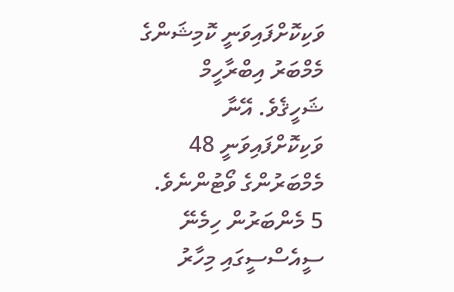ވަކިކޮށްފައިވަނީ ކޮމިޝަންގެ މެމްބަރު އިބްރާހީމް ޝަހީޤެވެ. އޭނާ ވަކިކޮށްފައިވަނީ 48 މެމްބަރުންގެ ވޯޓުންނެވެ. 5 މެންބަރުން ހިމެނޭ ސީއެސްސީގައި މިހާރު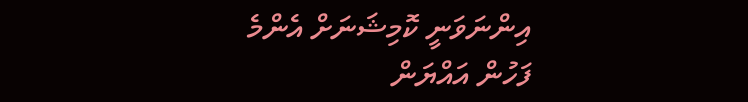އިންނަވަނީ ކޮމިޝަނަށް އެންމެ ފަހުން އައްޔަން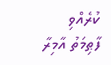ކުރެއްވި ފާޠިމަތު އާމިރާ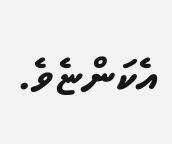އެކަންޏެވެ.